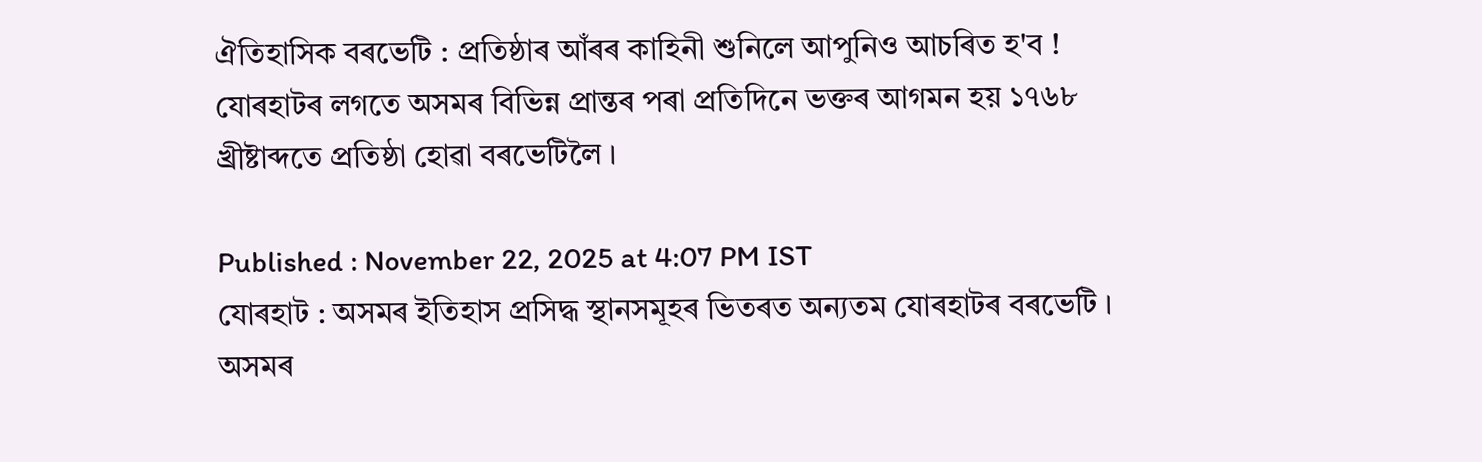ঐতিহাসিক বৰভেটি : প্ৰতিষ্ঠাৰ আঁৰৰ কাহিনী শুনিলে আপুনিও আচৰিত হ'ব !
যোৰহাটৰ লগতে অসমৰ বিভিন্ন প্ৰান্তৰ পৰা প্ৰতিদিনে ভক্তৰ আগমন হয় ১৭৬৮ খ্ৰীষ্টাব্দতে প্ৰতিষ্ঠা হোৱা বৰভেটিলৈ ।

Published : November 22, 2025 at 4:07 PM IST
যোৰহাট : অসমৰ ইতিহাস প্ৰসিদ্ধ স্থানসমূহৰ ভিতৰত অন্যতম যোৰহাটৰ বৰভেটি । অসমৰ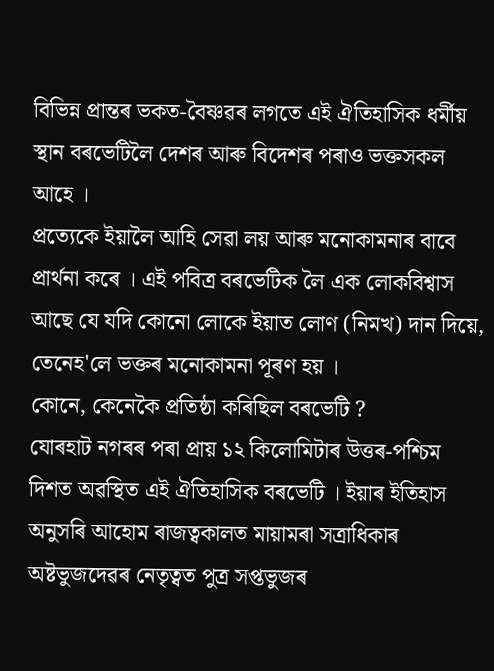বিভিন্ন প্ৰান্তৰ ভকত-বৈষ্ণৱৰ লগতে এই ঐতিহাসিক ধৰ্মীয় স্থান বৰভেটিলৈ দেশৰ আৰু বিদেশৰ পৰাও ভক্তসকল আহে ।
প্ৰত্যেকে ইয়ালৈ আহি সেৱা লয় আৰু মনোকামনাৰ বাবে প্ৰাৰ্থনা কৰে । এই পবিত্ৰ বৰভেটিক লৈ এক লোকবিশ্বাস আছে যে যদি কোনো লোকে ইয়াত লোণ (নিমখ) দান দিয়ে, তেনেহ'লে ভক্তৰ মনোকামনা পূৰণ হয় ।
কোনে, কেনেকৈ প্ৰতিষ্ঠা কৰিছিল বৰভেটি ?
যোৰহাট নগৰৰ পৰা প্ৰায় ১২ কিলোমিটাৰ উত্তৰ-পশ্চিম দিশত অৱস্থিত এই ঐতিহাসিক বৰভেটি । ইয়াৰ ইতিহাস অনুসৰি আহোম ৰাজত্বকালত মায়ামৰা সত্ৰাধিকাৰ অষ্টভুজদেৱৰ নেতৃত্বত পুত্ৰ সপ্তভুজৰ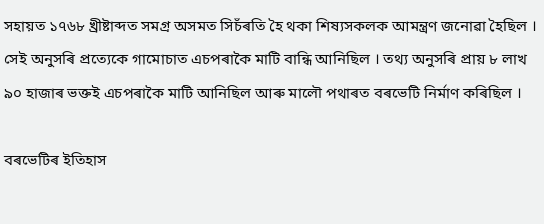সহায়ত ১৭৬৮ খ্ৰীষ্টাব্দত সমগ্ৰ অসমত সিচঁৰতি হৈ থকা শিষ্যসকলক আমন্ত্ৰণ জনোৱা হৈছিল । সেই অনুসৰি প্ৰত্যেকে গামোচাত এচপৰাকৈ মাটি বান্ধি আনিছিল । তথ্য অনুসৰি প্ৰায় ৮ লাখ ৯০ হাজাৰ ভক্তই এচপৰাকৈ মাটি আনিছিল আৰু মালৌ পথাৰত বৰভেটি নিৰ্মাণ কৰিছিল ।

বৰভেটিৰ ইতিহাস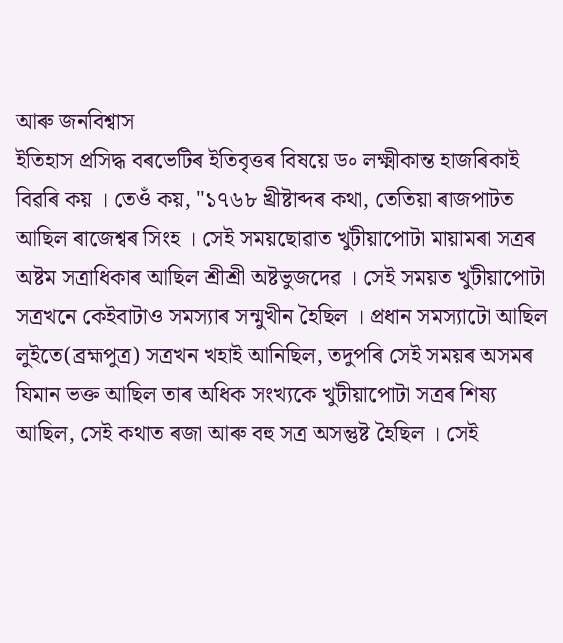আৰু জনবিশ্বাস
ইতিহাস প্ৰসিদ্ধ বৰভেটিৰ ইতিবৃত্তৰ বিষয়ে ড৹ লক্ষ্মীকান্ত হাজৰিকাই বিৱৰি কয় । তেওঁ কয়, "১৭৬৮ খ্ৰীষ্টাব্দৰ কথা, তেতিয়া ৰাজপাটত আছিল ৰাজেশ্বৰ সিংহ । সেই সময়ছোৱাত খুটীয়াপোটা মায়ামৰা সত্ৰৰ অষ্টম সত্ৰাধিকাৰ আছিল শ্ৰীশ্ৰী অষ্টভুজদেৱ । সেই সময়ত খুটীয়াপোটা সত্ৰখনে কেইবাটাও সমস্যাৰ সন্মুখীন হৈছিল । প্ৰধান সমস্যাটো আছিল লুইতে(ব্ৰহ্মপুত্ৰ) সত্ৰখন খহাই আনিছিল, তদুপৰি সেই সময়ৰ অসমৰ যিমান ভক্ত আছিল তাৰ অধিক সংখ্যকে খুটীয়াপোটা সত্ৰৰ শিষ্য আছিল, সেই কথাত ৰজা আৰু বহু সত্ৰ অসন্তুষ্ট হৈছিল । সেই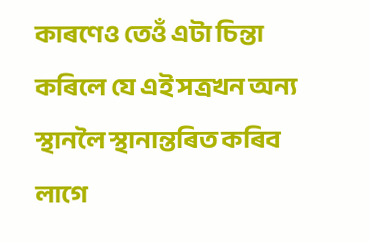কাৰণেও তেওঁ এটা চিন্তা কৰিলে যে এই সত্ৰখন অন্য স্থানলৈ স্থানান্তৰিত কৰিব লাগে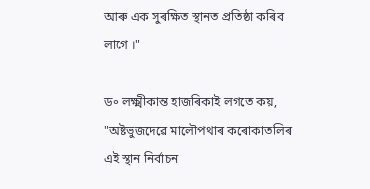আৰু এক সুৰক্ষিত স্থানত প্ৰতিষ্ঠা কৰিব লাগে ।"

ড৹ লক্ষ্মীকান্ত হাজৰিকাই লগতে কয়, "অষ্টভুজদেৱে মালৌপথাৰ কৰোকাতলিৰ এই স্থান নিৰ্বাচন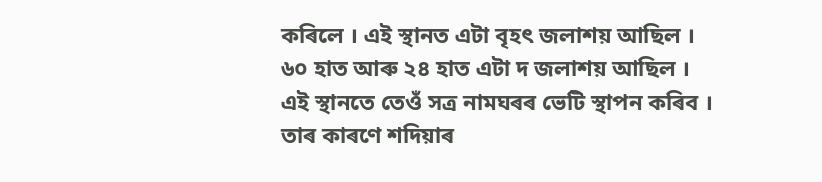কৰিলে । এই স্থানত এটা বৃহৎ জলাশয় আছিল । ৬০ হাত আৰু ২৪ হাত এটা দ জলাশয় আছিল । এই স্থানতে তেওঁ সত্ৰ নামঘৰৰ ভেটি স্থাপন কৰিব । তাৰ কাৰণে শদিয়াৰ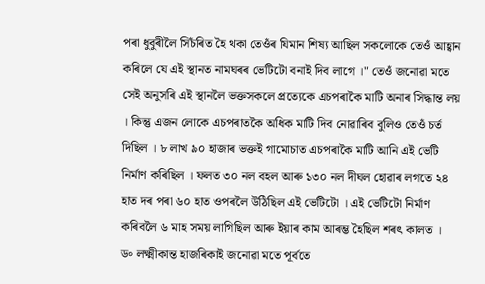পৰা ধুবুৰীলৈ সিচঁৰিত হৈ থকা তেওঁৰ যিমান শিষ্য আছিল সকলোকে তেওঁ আহ্বান কৰিলে যে এই স্থানত নামঘৰৰ ভেটিটো বনাই দিব লাগে ।" তেওঁ জনোৱা মতে সেই অনুসৰি এই স্থানলৈ ভক্তসকলে প্ৰত্যেকে এচপৰাকৈ মাটি অনাৰ সিদ্ধান্ত লয় । কিন্তু এজন লোকে এচপৰাতকৈ অধিক মাটি দিব নোৱাৰিব বুলিও তেওঁ চৰ্ত দিছিল । ৮ লাখ ৯০ হাজাৰ ভক্তই গামোচাত এচপৰাকৈ মাটি আনি এই ভেটি নিৰ্মাণ কৰিছিল । ফলত ৩০ নল বহল আৰু ১৩০ নল দীঘল হোৱাৰ লগতে ২৪ হাত দৰ পৰা ৬০ হাত ওপৰলৈ উঠিছিল এই ভেটিটো । এই ভেটিটো নিৰ্মাণ কৰিবলৈ ৬ মাহ সময় লাগিছিল আৰু ইয়াৰ কাম আৰম্ভ হৈছিল শৰৎ কালত ।
ড৹ লক্ষ্মীকান্ত হাজৰিকাই জনোৱা মতে পূৰ্বতে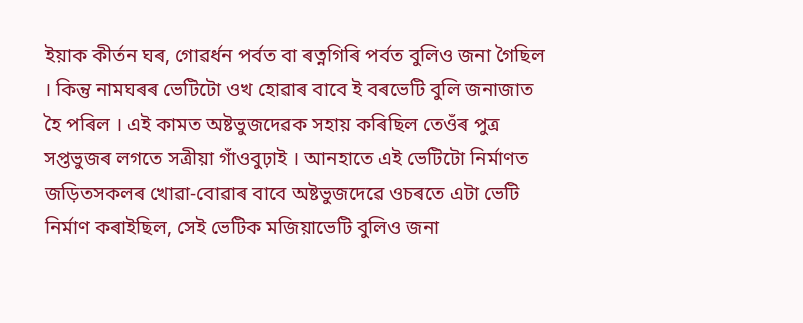ইয়াক কীৰ্তন ঘৰ, গোৱৰ্ধন পৰ্বত বা ৰত্নগিৰি পৰ্বত বুলিও জনা গৈছিল । কিন্তু নামঘৰৰ ভেটিটো ওখ হোৱাৰ বাবে ই বৰভেটি বুলি জনাজাত হৈ পৰিল । এই কামত অষ্টভুজদেৱক সহায় কৰিছিল তেওঁৰ পুত্ৰ সপ্তভুজৰ লগতে সত্ৰীয়া গাঁওবুঢ়াই । আনহাতে এই ভেটিটো নিৰ্মাণত জড়িতসকলৰ খোৱা-বোৱাৰ বাবে অষ্টভুজদেৱে ওচৰতে এটা ভেটি নিৰ্মাণ কৰাইছিল, সেই ভেটিক মজিয়াভেটি বুলিও জনা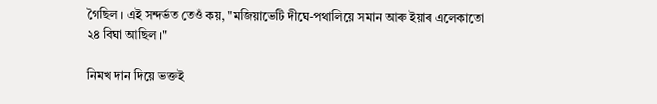গৈছিল । এই সন্দৰ্ভত তেওঁ কয়, "মজিয়াভেটি দীঘে-পথালিয়ে সমান আৰু ইয়াৰ এলেকাতো ২৪ বিঘা আছিল ।"

নিমখ দান দিয়ে ভক্তই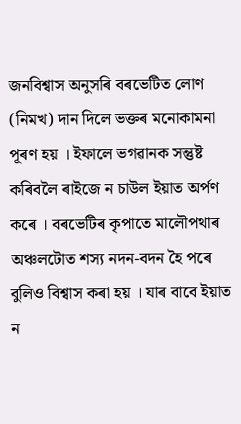জনবিশ্বাস অনুসৰি বৰভেটিত লোণ (নিমখ) দান দিলে ভক্তৰ মনোকামনা পূৰণ হয় । ইফালে ভগৱানক সন্তুষ্ট কৰিবলৈ ৰাইজে ন চাউল ইয়াত অৰ্পণ কৰে । বৰভেটিৰ কৃপাতে মালৌপথাৰ অঞ্চলটোত শস্য নদন-বদন হৈ পৰে বুলিও বিশ্বাস কৰা হয় । যাৰ বাবে ইয়াত ন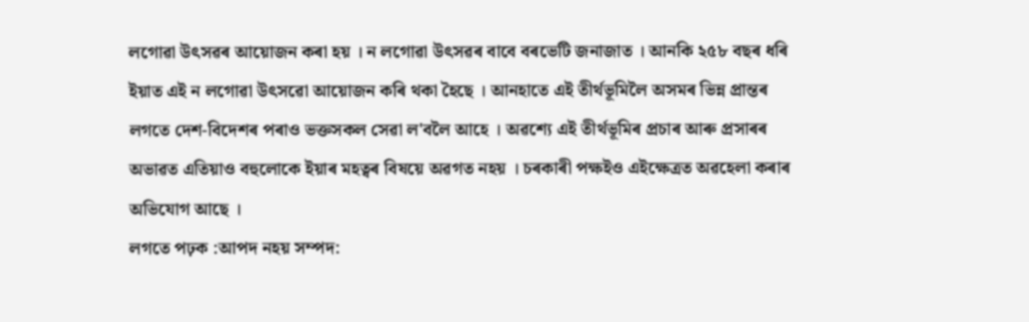লগোৱা উৎসৱৰ আয়োজন কৰা হয় । ন লগোৱা উৎসৱৰ বাবে বৰভেটি জনাজাত । আনকি ২৫৮ বছৰ ধৰি ইয়াত এই ন লগোৱা উৎসৱো আয়োজন কৰি থকা হৈছে । আনহাতে এই তীৰ্থভূমিলৈ অসমৰ ভিন্ন প্ৰান্তৰ লগতে দেশ-বিদেশৰ পৰাও ভক্তসকল সেৱা ল'বলৈ আহে । অৱশ্যে এই তীৰ্থভূমিৰ প্ৰচাৰ আৰু প্ৰসাৰৰ অভাৱত এতিয়াও বহুলোকে ইয়াৰ মহত্বৰ বিষয়ে অৱগত নহয় । চৰকাৰী পক্ষইও এইক্ষেত্ৰত অৱহেলা কৰাৰ অভিযোগ আছে ।
লগতে পঢ়ক :আপদ নহয় সম্পদ: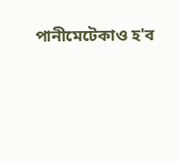পানীমেটেকাও হ'ব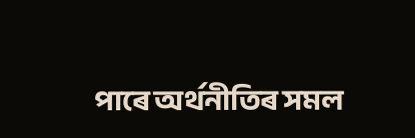পাৰে অৰ্থনীতিৰ সমল